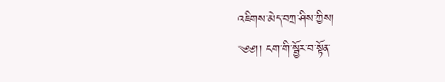འཇིགས་མེད་བཀྲ་ཤིས་ཀྱིས།
༄༅།། ངག་གི་སྦྱོར་བ་སྟོན་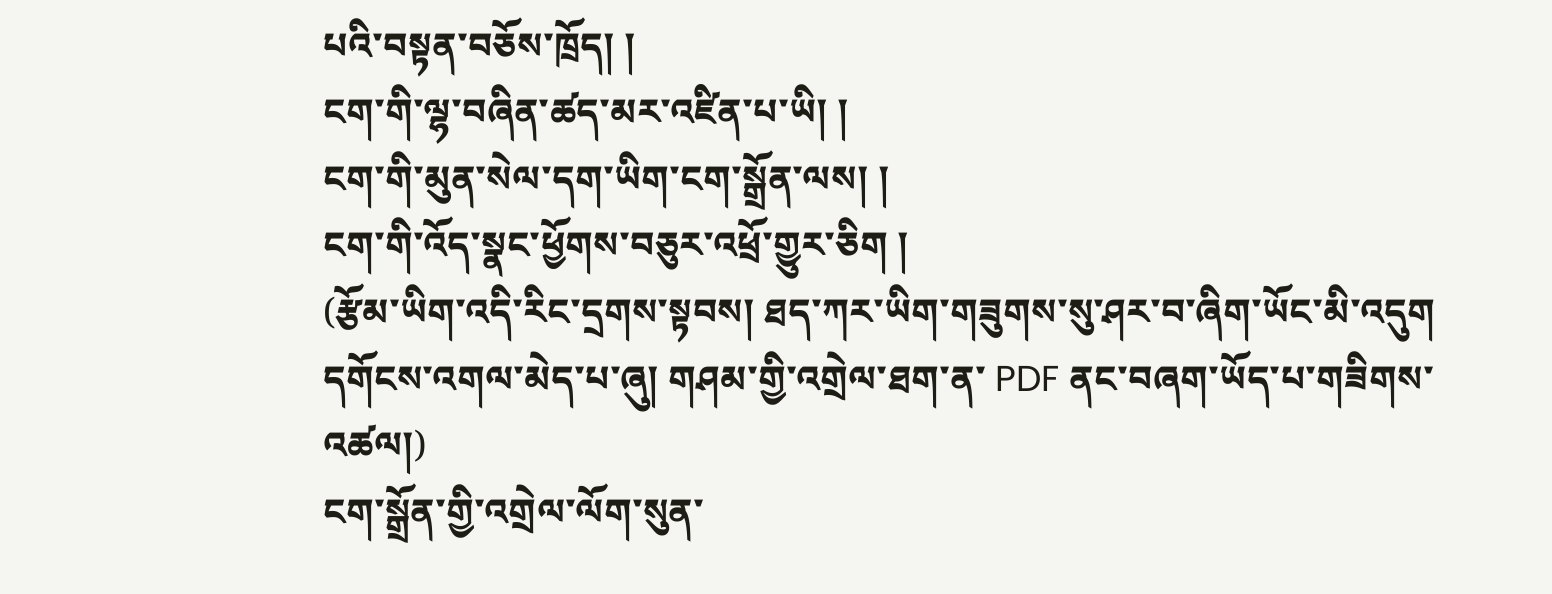པའི་བསྟན་བཅོས་ཁྲོད། །
ངག་གི་ལྷ་བཞིན་ཚད་མར་འཛིན་པ་ཡི། །
ངག་གི་མུན་སེལ་དག་ཡིག་ངག་སྒྲོན་ལས། །
ངག་གི་འོད་སྣང་ཕྱོགས་བཅུར་འཕྲོ་གྱུར་ཅིག །
(རྩོམ་ཡིག་འདི་རིང་དྲགས་སྟབས། ཐད་ཀར་ཡིག་གཟུགས་སུ་ཤར་བ་ཞིག་ཡོང་མི་འདུག དགོངས་འགལ་མེད་པ་ཞུ། གཤམ་གྱི་འགྲེལ་ཐག་ན་ PDF ནང་བཞག་ཡོད་པ་གཟིགས་འཚལ།)
ངག་སྒྲོན་གྱི་འགྲེལ་ལོག་སུན་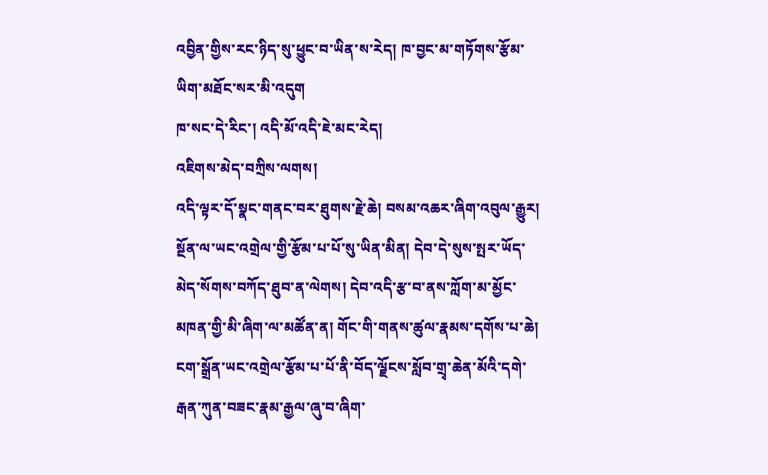འབྱིན་གྱིས་རང་ཉིད་སུ་ཕྱུང་བ་ཡིན་ས་རེད། ཁ་བྱང་མ་གཏོགས་རྩོམ་ཡིག་མཐོང་སར་མི་འདུག
ཁ་སང་དེ་རིང་། འདི་མོ་འདི་ཇེ་མང་རེད།
འཇིགས་མེད་བཀྲིས་ལགས།
འདི་ལྟར་དོ་སྣང་གནང་བར་ཐུགས་རྗེ་ཆེ། བསམ་འཆར་ཞིག་འབུལ་རྒྱུར།
སྔོན་ལ་ཡང་འགྲེལ་གྱི་རྩོམ་པ་པོ་སུ་ཡིན་མིན། དེབ་དེ་སུས་སྤར་ཡོད་མེད་སོགས་བཀོད་ཐུབ་ན་ལེགས། དེབ་འདི་རྩ་བ་ནས་ཀློག་མ་མྱོང་མཁན་གྱི་མི་ཞིག་ལ་མཚོན་ན། གོང་གི་གནས་ཚུལ་རྣམས་དགོས་པ་ཆེ།
ངག་སྒྲོན་ཡང་འགྲེལ་རྩོམ་པ་པོ་ནི་བོད་ལྗོངས་སློབ་གྲྭ་ཆེན་མོའི་དགེ་རྒན་ཀུན་བཟང་རྣམ་རྒྱལ་ཞུ་བ་ཞིག་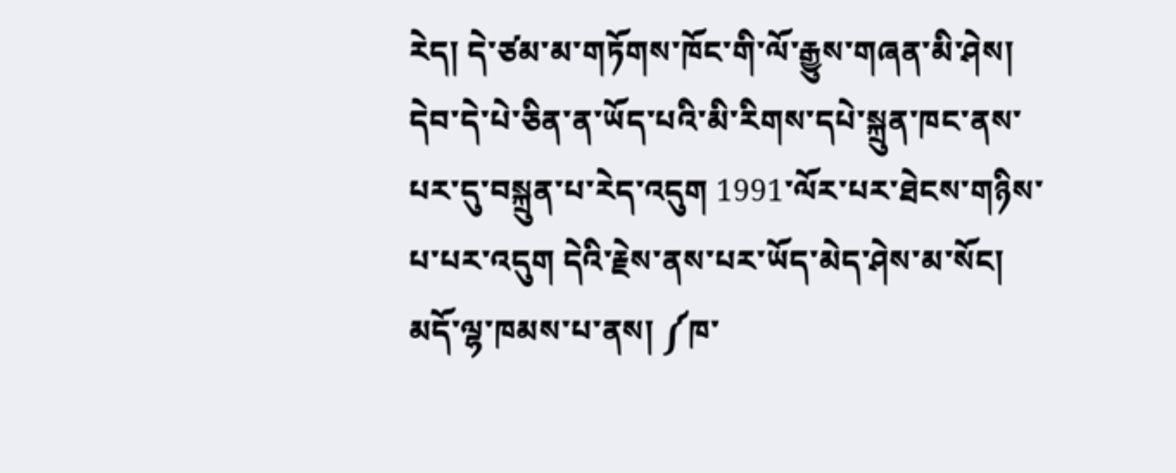རེད། དེ་ཙམ་མ་གཏོགས་ཁོང་གི་ལོ་རྒྱུས་གཞན་མི་ཤེས། དེབ་དེ་པེ་ཅིན་ན་ཡོད་པའི་མི་རིགས་དཔེ་སྐྲུན་ཁང་ནས་པར་དུ་བསྐྲུན་པ་རེད་འདུག 1991་ལོར་པར་ཐེངས་གཉིས་པ་པར་འདུག དེའི་རྗེས་ནས་པར་ཡོད་མེད་ཤེས་མ་སོང།
མདོ་ལྷ་ཁམས་པ་ནས། ༼ཁ་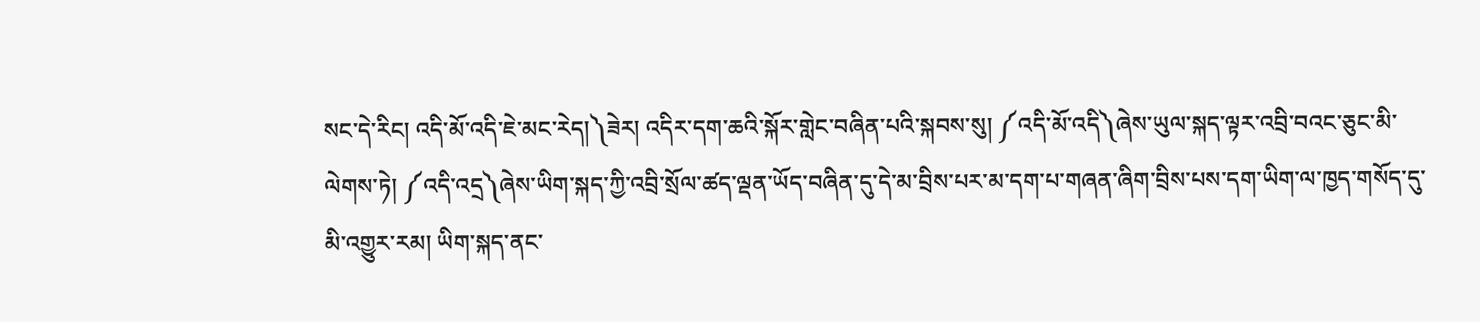སང་དེ་རིང། འདི་མོ་འདི་ཇེ་མང་རེད།༽ཟེར། འདིར་དག་ཆའི་སྐོར་གླེང་བཞིན་པའི་སྐབས་སུ། ༼འདི་མོ་འདི༽ཞེས་ཡུལ་སྐད་ལྟར་འབྲི་བའང་ཅུང་མི་ལེགས་ཏེ། ༼འདི་འདྲ༽ཞེས་ཡིག་སྐད་ཀྱི་འབྲི་སྲོལ་ཚད་ལྡན་ཡོད་བཞིན་དུ་དེ་མ་བྲིས་པར་མ་དག་པ་གཞན་ཞིག་བྲིས་པས་དག་ཡིག་ལ་ཁྱད་གསོད་དུ་མི་འགྱུར་རམ། ཡིག་སྐད་ནང་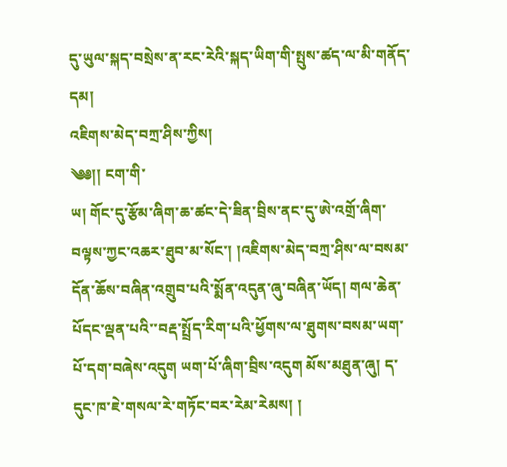དུ་ཡུལ་སྐད་བསྲེས་ན་རང་རེའི་སྐད་ཡིག་གི་སྤུས་ཚད་ལ་མི་གནོད་དམ།
འཇིགས་མེད་བཀྲ་ཤིས་ཀྱིས།
༄༅།། ངག་གི་
ཡ། གོང་དུ་རྩོམ་ཞིག་ཆ་ཚང་དེ་ཟིན་བྲིས་ནང་དུ་ཨེ་འགྲོ་ཞིག་བལྟས་ཀྱང་འཆར་ཐུབ་མ་སོང་། །འཇིགས་མེད་བཀྲ་ཤིས་ལ་བསམ་དོན་ཆོས་བཞིན་འགྲུབ་པའི་སྨོན་འདུན་ཞུ་བཞིན་ཡོད། གལ་ཆེན་པོདང་ལྡན་པའི་་བརྡ་སྤྲོད་རིག་པའི་ཕྱོགས་ལ་ཐུགས་བསམ་ཡག་པོ་དག་བཞེས་འདུག ཡག་པོ་ཞིག་བྲིས་འདུག མོས་མཐུན་ཞུ། ད་དུང་ཁ་ཇེ་གསལ་རེ་གཏོང་བར་རེམ་རེམས། །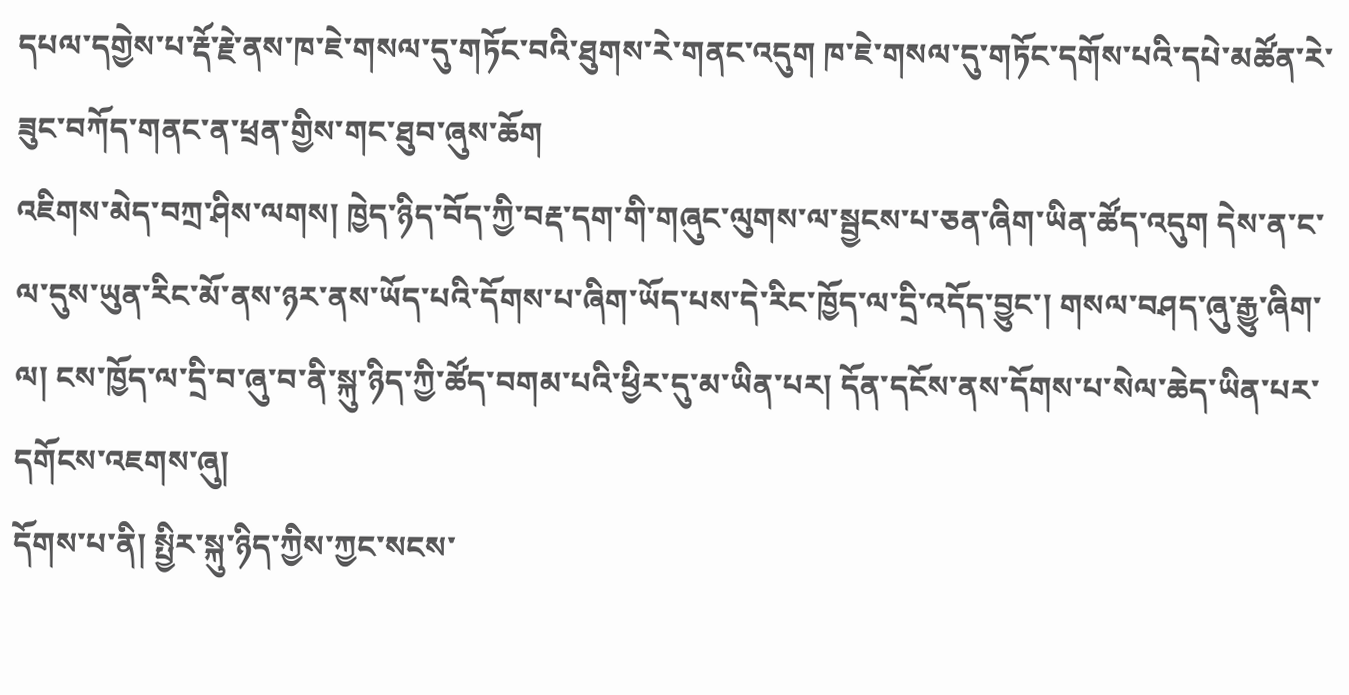དཔལ་དགྱེས་པ་རྡོ་རྗེ་ནས་ཁ་ཇེ་གསལ་དུ་གཏོང་བའི་ཐུགས་རེ་གནང་འདུག ཁ་ཇེ་གསལ་དུ་གཏོང་དགོས་པའི་དཔེ་མཚོན་རེ་ཟུང་བཀོད་གནང་ན་ཕྲན་གྱིས་གང་ཐུབ་ཞུས་ཆོག
འཇིགས་མེད་བཀྲ་ཤིས་ལགས། ཁྱེད་ཉིད་བོད་ཀྱི་བརྡ་དག་གི་གཞུང་ལུགས་ལ་སྦྱངས་པ་ཅན་ཞིག་ཡིན་ཚོད་འདུག དེས་ན་ང་ལ་དུས་ཡུན་རིང་མོ་ནས་ཉར་ནས་ཡོད་པའི་དོགས་པ་ཞིག་ཡོད་པས་དེ་རིང་ཁྱོད་ལ་དྲི་འདོད་བྱུང་། གསལ་བཤད་ཞུ་རྒྱུ་ཞིག་ལ། ངས་ཁྱོད་ལ་དྲི་བ་ཞུ་བ་ནི་སྐུ་ཉིད་ཀྱི་ཚོད་བགམ་པའི་ཕྱིར་དུ་མ་ཡིན་པར། དོན་དངོས་ནས་དོགས་པ་སེལ་ཆེད་ཡིན་པར་དགོངས་འཇགས་ཞུ།
དོགས་པ་ནི། སྤྱིར་སྐུ་ཉིད་ཀྱིས་ཀྱང་སངས་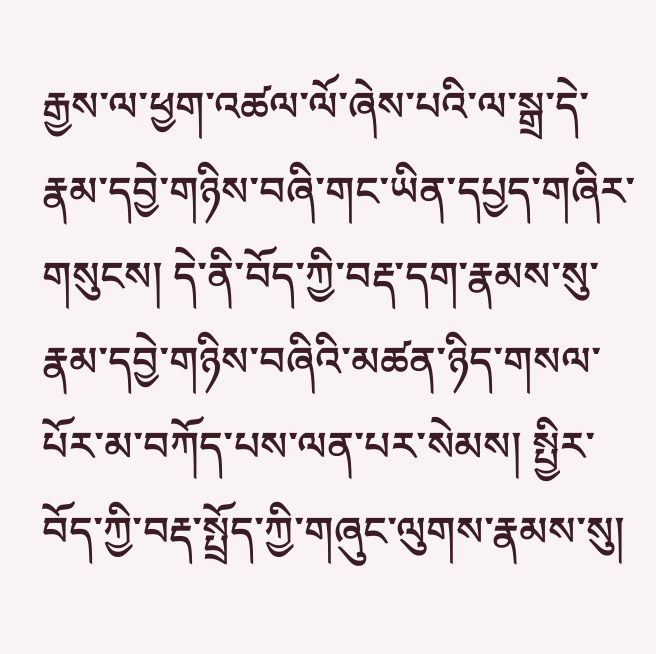རྒྱས་ལ་ཕྱག་འཚལ་ལོ་ཞེས་པའི་ལ་སྒྲ་དེ་རྣམ་དབྱེ་གཉིས་བཞི་གང་ཡིན་དཔྱད་གཞིར་གསུངས། དེ་ནི་བོད་ཀྱི་བརྡ་དག་རྣམས་སུ་རྣམ་དབྱེ་གཉིས་བཞིའི་མཚན་ཉིད་གསལ་པོར་མ་བཀོད་པས་ལན་པར་སེམས། སྤྱིར་བོད་ཀྱི་བརྡ་སྤྲོད་ཀྱི་གཞུང་ལུགས་རྣམས་སུ།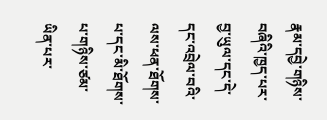རྣམ་དབྱེ་གཉིས་བཞིའི་ཁྱད་པར་བྱ་ཡུལ་དང་དེ་དང་འབྲེལ་བའི་ལས་ཕན་ཐོགས་པ་དང་མི་ཐོགས་པ་གཉིས་ཙམ་ཡིན་པར་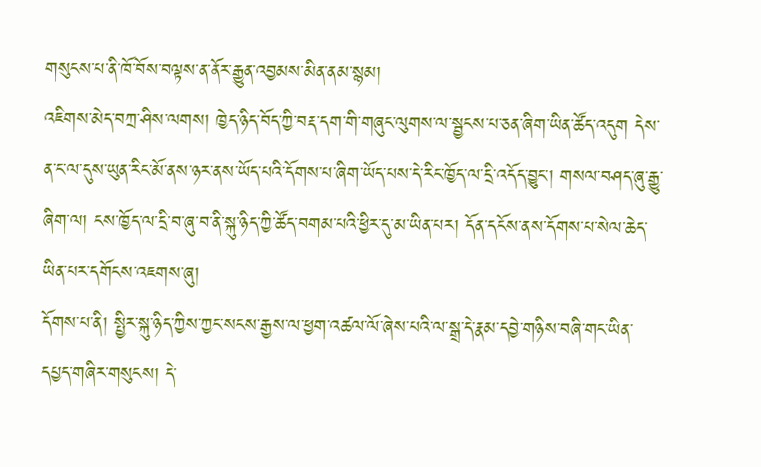གསུངས་པ་ནི་ཁོ་བོས་བལྟས་ན་ནོར་རྒྱུན་འབྱམས་མིན་ནམ་སྙམ།
འཇིགས་མེད་བཀྲ་ཤིས་ལགས། ཁྱེད་ཉིད་བོད་ཀྱི་བརྡ་དག་གི་གཞུང་ལུགས་ལ་སྦྱངས་པ་ཅན་ཞིག་ཡིན་ཚོད་འདུག དེས་ན་ང་ལ་དུས་ཡུན་རིང་མོ་ནས་ཉར་ནས་ཡོད་པའི་དོགས་པ་ཞིག་ཡོད་པས་དེ་རིང་ཁྱོད་ལ་དྲི་འདོད་བྱུང་། གསལ་བཤད་ཞུ་རྒྱུ་ཞིག་ལ། ངས་ཁྱོད་ལ་དྲི་བ་ཞུ་བ་ནི་སྐུ་ཉིད་ཀྱི་ཚོད་བགམ་པའི་ཕྱིར་དུ་མ་ཡིན་པར། དོན་དངོས་ནས་དོགས་པ་སེལ་ཆེད་ཡིན་པར་དགོངས་འཇགས་ཞུ།
དོགས་པ་ནི། སྤྱིར་སྐུ་ཉིད་ཀྱིས་ཀྱང་སངས་རྒྱས་ལ་ཕྱག་འཚལ་ལོ་ཞེས་པའི་ལ་སྒྲ་དེ་རྣམ་དབྱེ་གཉིས་བཞི་གང་ཡིན་དཔྱད་གཞིར་གསུངས། དེ་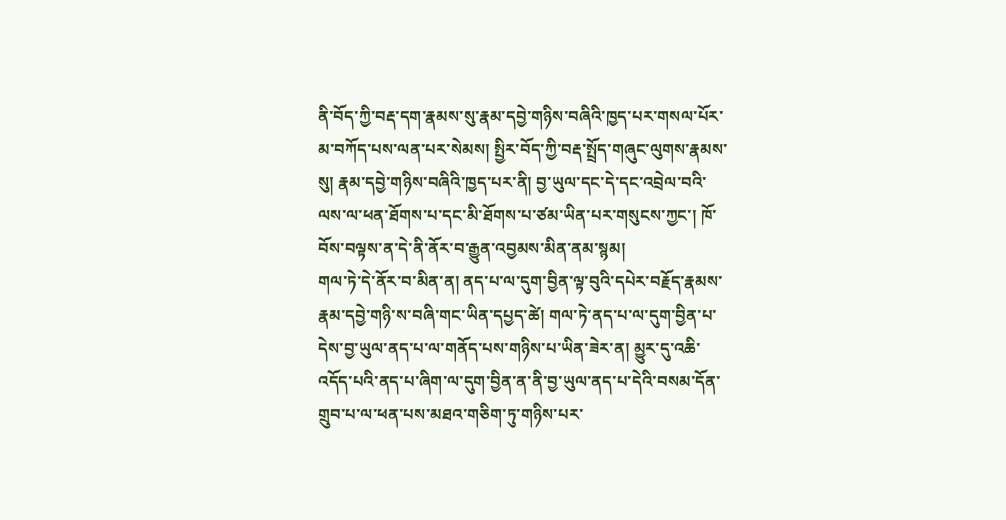ནི་བོད་ཀྱི་བརྡ་དག་རྣམས་སུ་རྣམ་དབྱེ་གཉིས་བཞིའི་ཁྱད་པར་གསལ་པོར་མ་བཀོད་པས་ལན་པར་སེམས། སྤྱིར་བོད་ཀྱི་བརྡ་སྤྲོད་གཞུང་ལུགས་རྣམས་སུ། རྣམ་དབྱེ་གཉིས་བཞིའི་ཁྱད་པར་ནི། བྱ་ཡུལ་དང་དེ་དང་འབྲེལ་བའི་ལས་ལ་ཕན་ཐོགས་པ་དང་མི་ཐོགས་པ་ཙམ་ཡིན་པར་གསུངས་ཀྱང་། ཁོ་བོས་བལྟས་ན་དེ་ནི་ནོར་བ་རྒྱུན་འབྱམས་མིན་ནམ་སྙམ།
གལ་ཏེ་དེ་ནོར་བ་མིན་ན། ནད་པ་ལ་དུག་བྱིན་ལྟ་བུའི་དཔེར་བརྗོད་རྣམས་རྣམ་དབྱེ་གཉི་ས་བཞི་གང་ཡིན་དཔྱད་ཚེ། གལ་ཏེ་ནད་པ་ལ་དུག་བྱིན་པ་དེས་བྱ་ཡུལ་ནད་པ་ལ་གནོད་པས་གཉིས་པ་ཡིན་ཟེར་ན། མྱུར་དུ་འཆི་འདོད་པའི་ནད་པ་ཞིག་ལ་དུག་བྱིན་ན་ནི་བྱ་ཡུལ་ནད་པ་དེའི་བསམ་དོན་གྲུབ་པ་ལ་ཕན་པས་མཐའ་གཅིག་ཏུ་གཉིས་པར་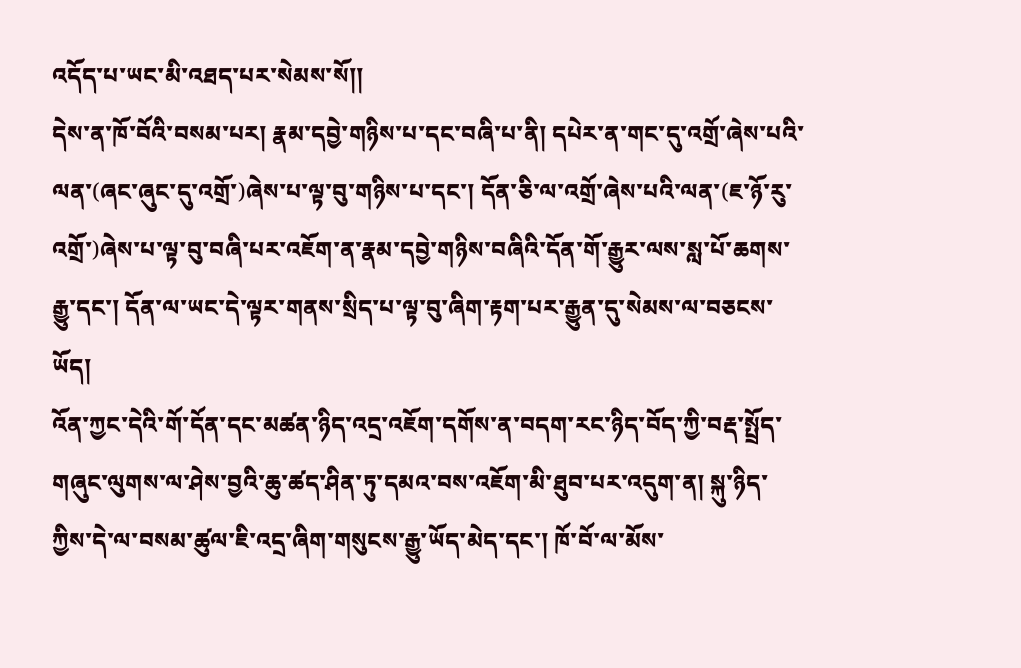འདོད་པ་ཡང་མི་འཐད་པར་སེམས་སོ།།
དེས་ན་ཁོ་བོའི་བསམ་པར། རྣམ་དབྱེ་གཉིས་པ་དང་བཞི་པ་ནི། དཔེར་ན་གང་དུ་འགྲོ་ཞེས་པའི་ལན་(ཞང་ཞུང་དུ་འགྲོ་)ཞེས་པ་ལྟ་བུ་གཉིས་པ་དང་། དོན་ཅི་ལ་འགྲོ་ཞེས་པའི་ལན་(ཇ་ཉོ་རུ་འགྲོ་)ཞེས་པ་ལྟ་བུ་བཞི་པར་འཇོག་ན་རྣམ་དབྱེ་གཉིས་བཞིའི་དོན་གོ་རྒྱུར་ལས་སླ་པོ་ཆགས་རྒྱུ་དང་། དོན་ལ་ཡང་དེ་ལྟར་གནས་སྲིད་པ་ལྟ་བུ་ཞིག་རྟག་པར་རྒྱུན་དུ་སེམས་ལ་བཅངས་ཡོད།
འོན་ཀྱང་དེའི་གོ་དོན་དང་མཚན་ཉིད་འདྲ་འཇོག་དགོས་ན་བདག་རང་ཉིད་བོད་ཀྱི་བརྡ་སྤྲོད་གཞུང་ལུགས་ལ་ཤེས་བྱའི་ཆུ་ཚད་ཤིན་ཏུ་དམའ་བས་འཇོག་མི་ཐུབ་པར་འདུག་ན། སྐུ་ཉིད་ཀྱིས་དེ་ལ་བསམ་ཚུལ་ཇི་འདྲ་ཞིག་གསུངས་རྒྱུ་ཡོད་མེད་དང་། ཁོ་བོ་ལ་མོས་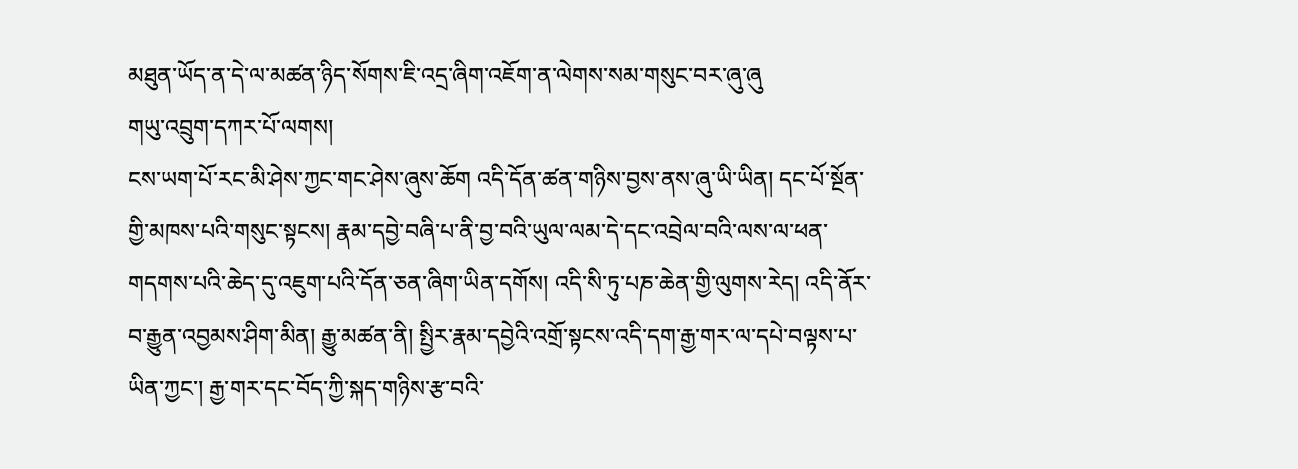མཐུན་ཡོད་ན་དེ་ལ་མཚན་ཉིད་སོགས་ཇི་འདྲ་ཞིག་འཇོག་ན་ལེགས་སམ་གསུང་བར་ཞུ་ཞུ
གཡུ་འབྲུག་དཀར་པོ་ལགས།
ངས་ཡག་པོ་རང་མི་ཤེས་ཀྱང་གང་ཤེས་ཞུས་ཆོག འདི་དོན་ཚན་གཉིས་བྱས་ནས་ཞུ་ཡི་ཡིན། དང་པོ་སྔོན་གྱི་མཁས་པའི་གསུང་སྟངས། རྣམ་དབྱེ་བཞི་པ་ནི་བྱ་བའི་ཡུལ་ལམ་དེ་དང་འབྲེལ་བའི་ལས་ལ་ཕན་གདགས་པའི་ཆེད་དུ་འཇུག་པའི་དོན་ཅན་ཞིག་ཡིན་དགོས། འདི་སི་ཏུ་པཎ་ཆེན་གྱི་ལུགས་རེད། འདི་ནོར་བ་རྒྱུན་འབྱམས་ཤིག་མིན། རྒྱུ་མཚན་ནི། སྤྱིར་རྣམ་དབྱེའི་འགྲོ་སྟངས་འདི་དག་རྒྱ་གར་ལ་དཔེ་བལྟས་པ་ཡིན་ཀྱང་། རྒྱ་གར་དང་བོད་ཀྱི་སྐད་གཉིས་རྩ་བའི་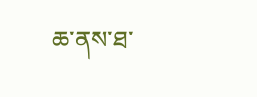ཆ་ནས་ཐ་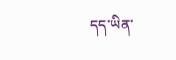དད་ཡིན་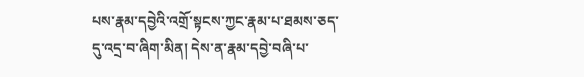པས་རྣམ་དབྱེའི་འགྲོ་སྟངས་ཀྱང་རྣམ་པ་ཐམས་ཅད་དུ་འདྲ་བ་ཞིག་མིན། དེས་ན་རྣམ་དབྱེ་བཞི་པ་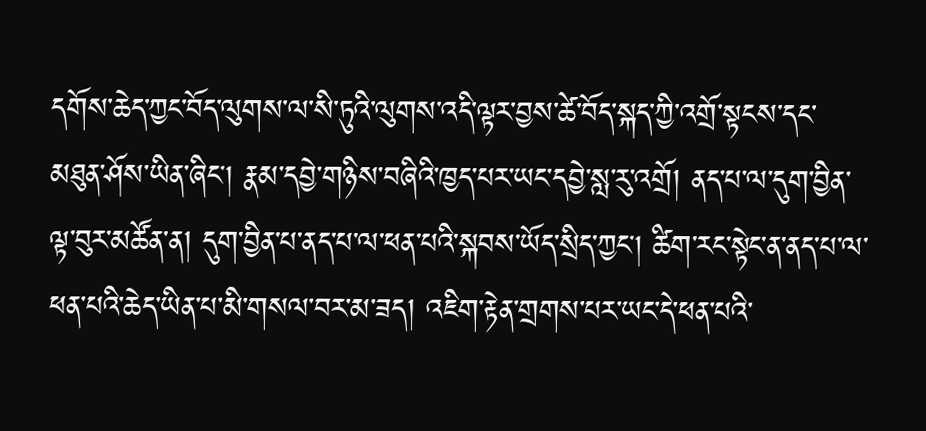དགོས་ཆེད་ཀྱང་བོད་ལུགས་ལ་སི་ཏུའི་ལུགས་འདི་ལྟར་བྱས་ཚེ་བོད་སྐད་ཀྱི་འགྲོ་སྟངས་དང་མཐུན་ཤོས་ཡིན་ཞིང། རྣམ་དབྱེ་གཉིས་བཞིའི་ཁྱད་པར་ཡང་དབྱེ་སླ་རུ་འགྲོ། ནད་པ་ལ་དུག་བྱིན་ལྟ་བུར་མཚོན་ན། དུག་བྱིན་པ་ནད་པ་ལ་ཕན་པའི་སྐབས་ཡོད་སྲིད་ཀྱང། ཚིག་རང་སྟེང་ན་ནད་པ་ལ་ཕན་པའི་ཆེད་ཡིན་པ་མི་གསལ་བར་མ་ཟད། འཇིག་རྟེན་གྲགས་པར་ཡང་དེ་ཕན་པའི་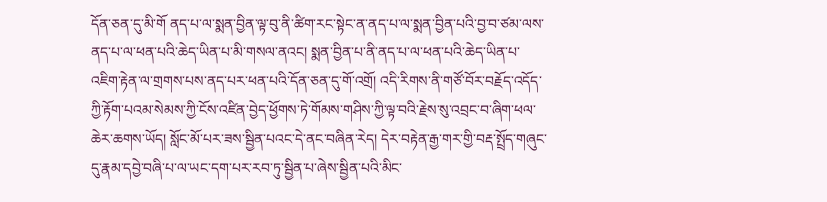དོན་ཅན་དུ་མི་གོ ནད་པ་ལ་སྨན་བྱིན་ལྟ་བུ་ནི་ཚིག་རང་སྟེང་ན་ནད་པ་ལ་སྨན་བྱིན་པའི་བྱ་བ་ཙམ་ལས་ནད་པ་ལ་ཕན་པའི་ཆེད་ཡིན་པ་མི་གསལ་ནའང། སྨན་བྱིན་པ་ནི་ནད་པ་ལ་ཕན་པའི་ཆེད་ཡིན་པ་འཇིག་རྟེན་ལ་གྲགས་པས་ནད་པར་ཕན་པའི་དོན་ཅན་དུ་གོ་འགྲོ། འདི་རིགས་ནི་གཙོ་བོར་བརྗོད་འདོད་ཀྱི་རྟོག་པའམ་སེམས་ཀྱི་ངོས་འཛིན་བྱེད་ཕྱོགས་ཏེ་གོམས་གཤིས་ཀྱི་ལྟ་བའི་རྗེས་སུ་འབྲང་བ་ཞིག་ཕལ་ཆེར་ཆགས་ཡོད། སློང་མོ་པར་ཟས་སྦྱིན་པའང་དེ་ནང་བཞིན་རེད། དེར་བརྟེན་རྒྱ་གར་གྱི་བརྡ་སྤྲོད་གཞུང་དུ་རྣམ་དབྱེ་བཞི་པ་ལ་ཡང་དག་པར་རབ་ཏུ་སྦྱིན་པ་ཞེས་སྦྱིན་པའི་མིང་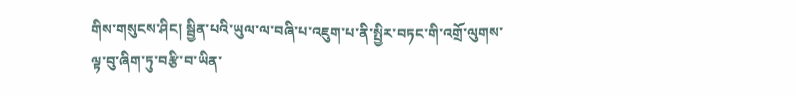གིས་གསུངས་ཤིང། སྦྱིན་པའི་ཡུལ་ལ་བཞི་པ་འཇུག་པ་ནི་སྤྱིར་བཏང་གི་འགྲོ་ལུགས་ལྟ་བུ་ཞིག་ཏུ་བརྩི་བ་ཡིན་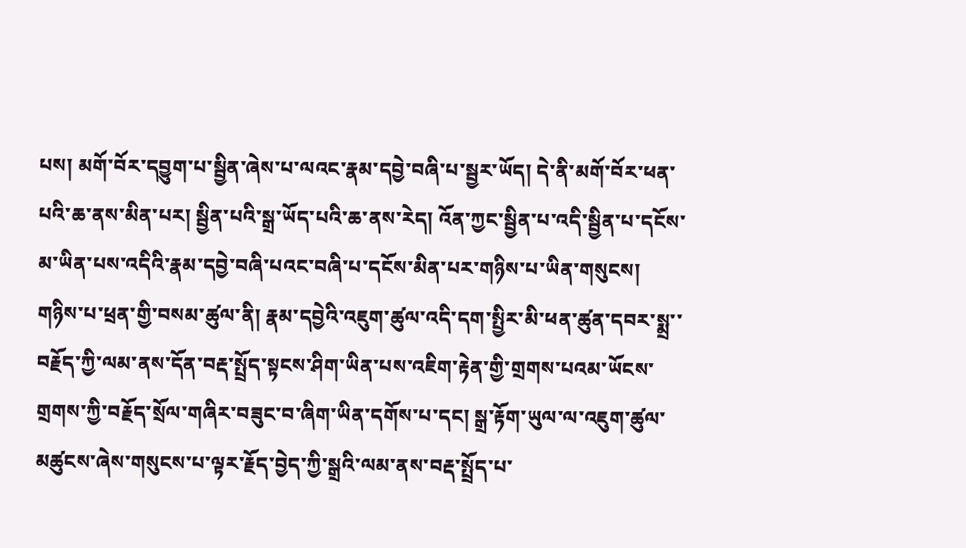པས། མགོ་བོར་དབྱུག་པ་སྦྱིན་ཞེས་པ་ལའང་རྣམ་དབྱེ་བཞི་པ་སྦྱར་ཡོད། དེ་ནི་མགོ་བོར་ཕན་པའི་ཆ་ནས་མིན་པར། སྦྱིན་པའི་སྒྲ་ཡོད་པའི་ཆ་ནས་རེད། འོན་ཀྱང་སྦྱིན་པ་འདི་སྦྱིན་པ་དངོས་མ་ཡིན་པས་འདིའི་རྣམ་དབྱེ་བཞི་པའང་བཞི་པ་དངོས་མིན་པར་གཉིས་པ་ཡིན་གསུངས།
གཉིས་པ་ཕྲན་གྱི་བསམ་ཚུལ་ནི། རྣམ་དབྱེའི་འཇུག་ཚུལ་འདི་དག་སྤྱིར་མི་ཕན་ཚུན་དབར་སྨྲ་་བརྗོད་ཀྱི་ལམ་ནས་དོན་བརྡ་སྤྲོད་སྟངས་ཤིག་ཡིན་པས་འཇིག་རྟེན་གྱི་གྲགས་པའམ་ཡོངས་གྲགས་ཀྱི་བརྗོད་སྲོལ་གཞིར་བཟུང་བ་ཞིག་ཡིན་དགོས་པ་དང། སྒྲ་རྟོག་ཡུལ་ལ་འཇུག་ཚུལ་མཚུངས་ཞེས་གསུངས་པ་ལྟར་རྗོད་བྱེད་ཀྱི་སྒྲའི་ལམ་ནས་བརྡ་སྤྲོད་པ་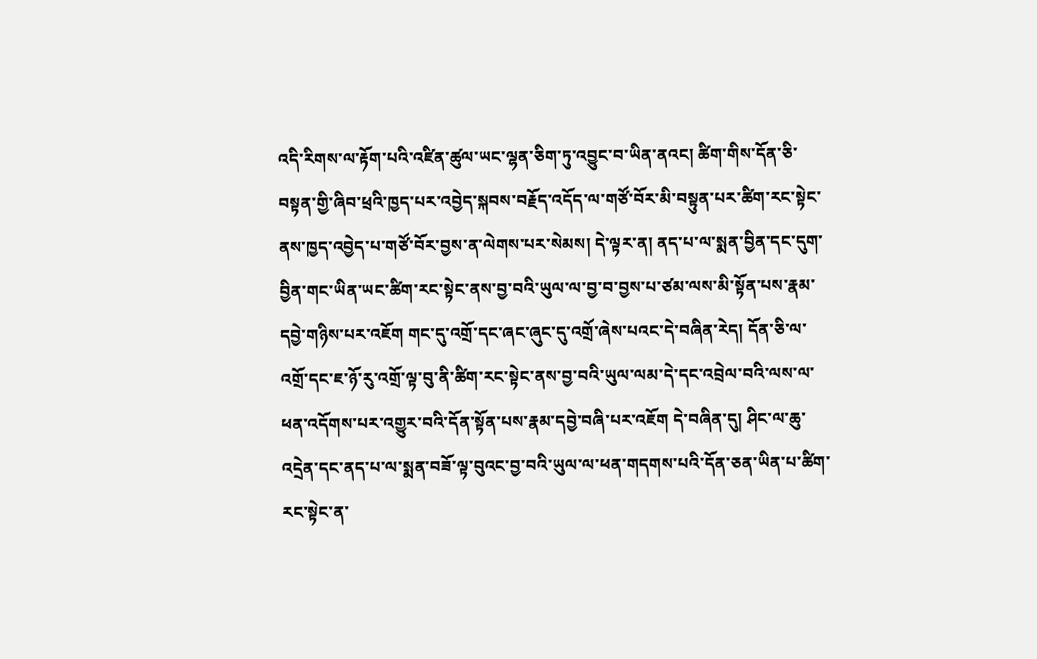འདི་རིགས་ལ་རྟོག་པའི་འཛིན་ཚུལ་ཡང་ལྷན་ཅིག་ཏུ་འབྱུང་བ་ཡིན་ནའང། ཚིག་གིས་དོན་ཅི་བསྟན་གྱི་ཞིབ་ཕྲའི་ཁྱད་པར་འབྱེད་སྐབས་བརྗོད་འདོད་ལ་གཙོ་བོར་མི་བསྟུན་པར་ཚིག་རང་སྟེང་ནས་ཁྱད་འབྱེད་པ་གཙོ་བོར་བྱས་ན་ལེགས་པར་སེམས། དེ་ལྟར་ན། ནད་པ་ལ་སྨན་བྱིན་དང་དུག་བྱིན་གང་ཡིན་ཡང་ཚིག་རང་སྟེང་ནས་བྱ་བའི་ཡུལ་ལ་བྱ་བ་བྱས་པ་ཙམ་ལས་མི་སྟོན་པས་རྣམ་དབྱེ་གཉིས་པར་འཇོག གང་དུ་འགྲོ་དང་ཞང་ཞུང་དུ་འགྲོ་ཞེས་པའང་དེ་བཞིན་རེད། དོན་ཅི་ལ་འགྲོ་དང་ཇ་ཉོ་རུ་འགྲོ་ལྟ་བུ་ནི་ཚིག་རང་སྟེང་ནས་བྱ་བའི་ཡུལ་ལམ་དེ་དང་འབྲེལ་བའི་ལས་ལ་ཕན་འདོགས་པར་འགྱུར་བའི་དོན་སྟོན་པས་རྣམ་དབྱེ་བཞི་པར་འཇོག དེ་བཞིན་དུ། ཤིང་ལ་ཆུ་འདྲེན་དང་ནད་པ་ལ་སྨན་བཟོ་ལྟ་བུའང་བྱ་བའི་ཡུལ་ལ་ཕན་གདགས་པའི་དོན་ཅན་ཡིན་པ་ཚིག་རང་སྟེང་ན་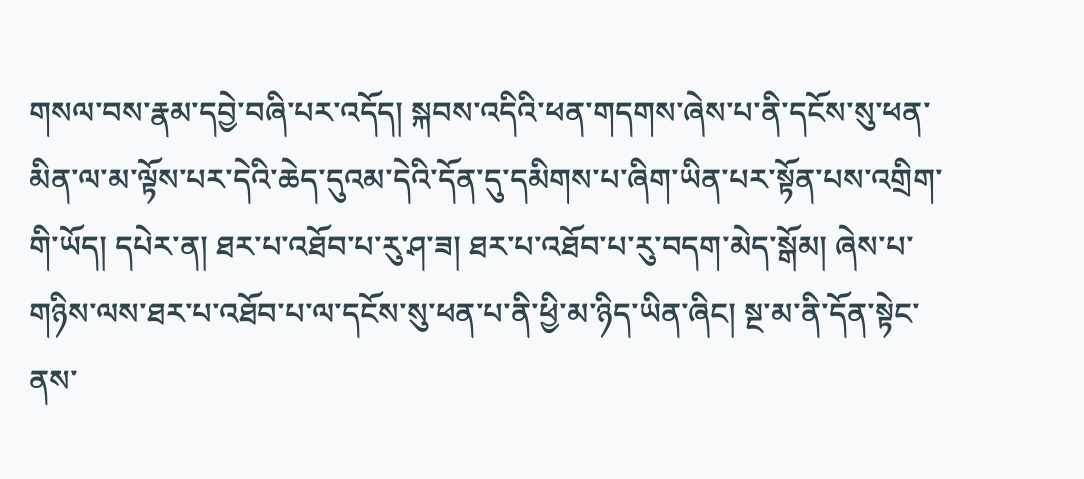གསལ་བས་རྣམ་དབྱེ་བཞི་པར་འདོད། སྐབས་འདིའི་ཕན་གདགས་ཞེས་པ་ནི་དངོས་སུ་ཕན་མིན་ལ་མ་ལྟོས་པར་དེའི་ཆེད་དུའམ་དེའི་དོན་དུ་དམིགས་པ་ཞིག་ཡིན་པར་སྟོན་པས་འགྲིག་གི་ཡོད། དཔེར་ན། ཐར་པ་འཐོབ་པ་རུ་ཤ་ཟ། ཐར་པ་འཐོབ་པ་རུ་བདག་མེད་སྒོམ། ཞེས་པ་གཉིས་ལས་ཐར་པ་འཐོབ་པ་ལ་དངོས་སུ་ཕན་པ་ནི་ཕྱི་མ་ཉིད་ཡིན་ཞིང། སྔ་མ་ནི་དོན་སྟེང་ནས་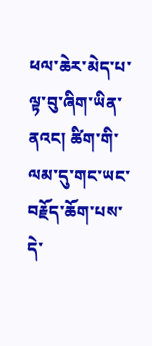ཕལ་ཆེར་མེད་པ་ལྟ་བུ་ཞིག་ཡིན་ནའང། ཚིག་གི་ལམ་དུ་གང་ཡང་བརྗོད་ཆོག་པས་དེ་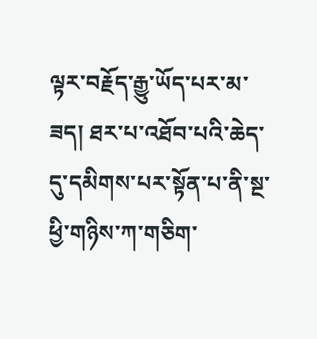ལྟར་བརྗོད་རྒྱུ་ཡོད་པར་མ་ཟད། ཐར་པ་འཐོབ་པའི་ཆེད་དུ་དམིགས་པར་སྟོན་པ་ནི་སྔ་ཕྱི་གཉིས་ཀ་གཅིག་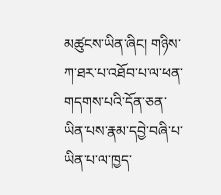མཚུངས་ཡིན་ཞིང། གཉིས་ཀ་ཐར་པ་འཐོབ་པ་ལ་ཕན་གདགས་པའི་དོན་ཅན་ཡིན་པས་རྣམ་དབྱེ་བཞི་པ་ཡིན་པ་ལ་ཁྱད་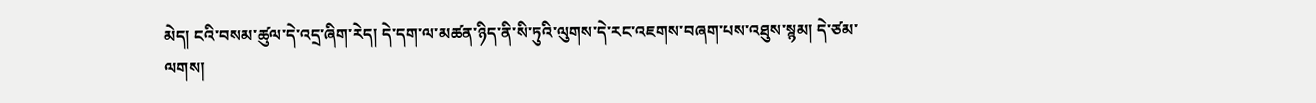མེད། ངའི་བསམ་ཚུལ་དེ་འདྲ་ཞིག་རེད། དེ་དག་ལ་མཚན་ཉིད་ནི་སི་ཏུའི་ལུགས་དེ་རང་འཇགས་བཞག་པས་འཐུས་སྙམ། དེ་ཙམ་ལགས།